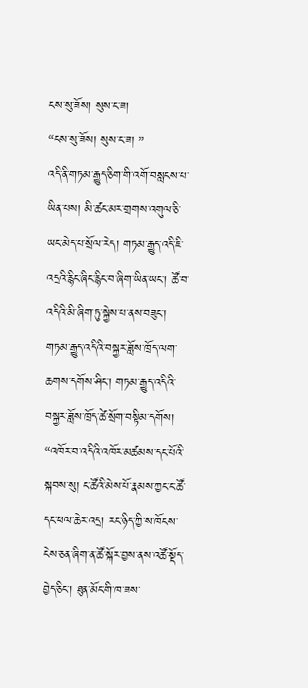ངས་སུ་ཟོས། སུས་ང་ཟ།
“ངས་སུ་ཟོས། སུས་ང་ཟ། ”
འདི་ནི་གཏམ་རྒྱུད་ཅིག་གི་འགོ་བསླངས་པ་ཡིན་པས། མི་ཚང་མར་གྲགས་འགུལ་ཅི་ཡང་མེད་པ་སྲོལ་རེད། གཏམ་རྒྱུད་འདི་ཇི་འདྲའི་རྙིང་ཞིང་རྙིང་བ་ཞིག་ཡིན་ཡང་། ཚོ་བ་འདིའི་མི་ཞིག་ཏུ་སྐྱེས་པ་ནས་བཟུང་། གཏམ་རྒྱུད་འདིའི་བསྐྱར་ཟློས་ཁྲོད་ལག་ཆགས་དགོས་ཤིང་། གཏམ་རྒྱུད་འདིའི་བསྐྱར་ཟློས་ཁྲོད་ཚེ་སྲོག་བསྟིམ་དགོས།
“འཁོར་བ་འདིའི་འཁོར་མཚམས་དང་པོའི་སྐབས་སུ། ང་ཚོའི་མེས་པོ་རྣམས་ཀྱང་ང་ཚོ་དང་ཕལ་ཆེར་འདྲ། རང་ཉིད་ཀྱི་ས་ཁོངས་ངེས་ཅན་ཞིག་ན་ཚོ་སྐོར་བྱས་ནས་འཚོ་སྡོད་བྱེད་ཅིང་། ཐུན་མོང་གི་ཁ་ཟས་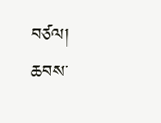བཙལ། ཆབས་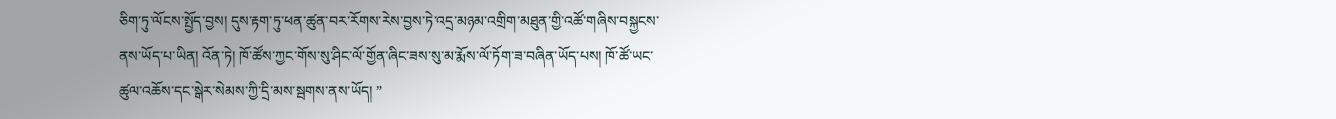ཅིག་ཏུ་ལོངས་སྤྱོད་བྱས། དུས་རྟག་ཏུ་ཕན་ཚུན་བར་རོགས་རེས་བྱས་ཏེ་འདྲ་མཉམ་འགྲིག་མཐུན་གྱི་འཚོ་གཞིས་བསྐྱངས་ནས་ཡོད་པ་ཡིན། འོན་ཏེ། ཁོ་ཚོས་ཀྱང་གོས་སུ་ཤིང་ལོ་གྱོན་ཞིང་ཟས་སུ་མ་རྨོས་ལོ་ཏོག་ཟ་བཞིན་ཡོད་པས། ཁོ་ཚོ་ཡང་ཚུལ་འཆོས་དང་སྒེར་སེམས་ཀྱི་དྲི་མས་སྦགས་ནས་ཡོད། ”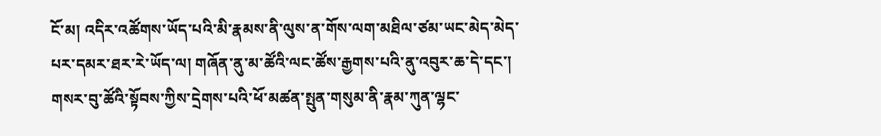ངོ་མ། འདིར་འཚོགས་ཡོད་པའི་མི་རྣམས་ནི་ལུས་ན་གོས་ལག་མཐིལ་ཙམ་ཡང་མེད་མེད་པར་དམར་ཐར་རེ་ཡོད་ལ། གཞོན་ནུ་མ་ཚོའི་ལང་ཚོས་རྒྱགས་པའི་ནུ་འབུར་ཆ་དེ་དང་། གསར་བུ་ཚོའི་སྟོབས་ཀྱིས་དྲེགས་པའི་ཕོ་མཚན་སྤུན་གསུམ་ནི་རྣམ་ཀུན་ལྷང་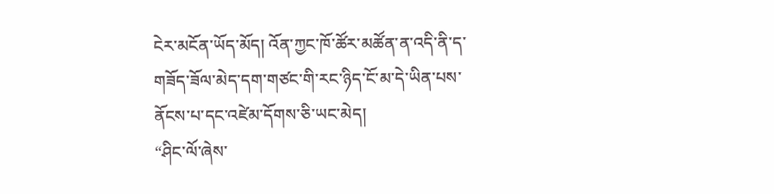ངེར་མངོན་ཡོད་མོད། འོན་ཀྱང་ཁོ་ཚོར་མཚོན་ན་འདི་ནི་ད་གཟོད་ཟོལ་མེད་དག་གཙང་གི་རང་ཉིད་ངོ་མ་དེ་ཡིན་པས་ནོངས་པ་དང་འཛེམ་དོགས་ཅི་ཡང་མེད།
“ཤིང་ལོ་ཞེས་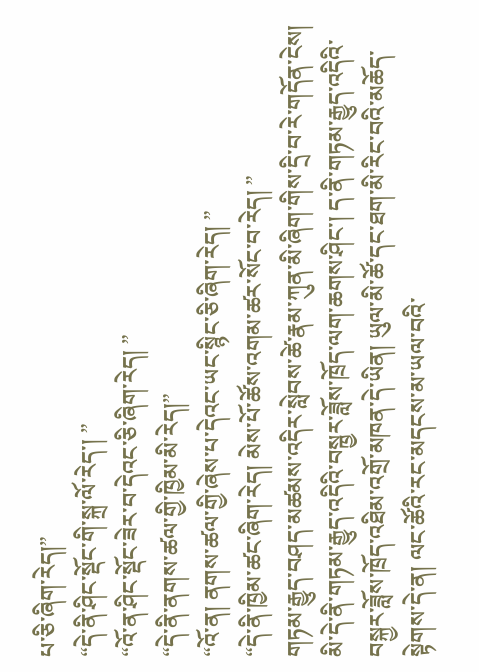པ་ཅི་ཞིག་རེད།”
“དེ་ནི་ཤིང་སྡོང་གི་སྐྲ་ལོ་རེད་། ”
“འོ་ན་ཤིང་སྡོང་ཟེར་བ་དེའང་ཅི་ཞིག་རེད། ”
“དེ་ནི་ནགས་ཚལ་གྱི་ཁྱིམ་མི་རེད།”
“འོ་ན། ནགས་ཚལ་གྱི་ཞེས་པ་དེའང་ཡང་སྙིང་ཅི་ཞིག་རེད། ”
“དེ་ནི་ཁྱིམ་ཚང་ཞིག་རེད། མེས་པོ་ཚོས་འགམ་ཚར་སོང་བ་རེད། ”
གཏམ་རྒྱུད་བཤད་མཚམས་འདིར་སླེབས་ཚེ་རྣམ་ཀུན་མི་ཞིག་གིས་དྲི་བ་རེ་གདོན་ངེས། མི་དེ་ནི་གཏམ་རྒྱུད་འདིའི་བསྑྱར་ཟློས་ཁྲོད་ལག་ཆགས་ཤིང་། ད་ནི་གཏམ་རྒྱུད་འདིའི་བསྐྱར་ཟློས་ཁྲོད་འཐིམ་འགྲོ་མཁན་དེ་ཡིན། ཡུལ་མི་ཚོ་དང་ཐག་མི་རིང་བའི་མཆོད་སྟེགས་དེ་ན། ལང་ཚོའི་རང་མདངས་མ་ཡལ་བའི་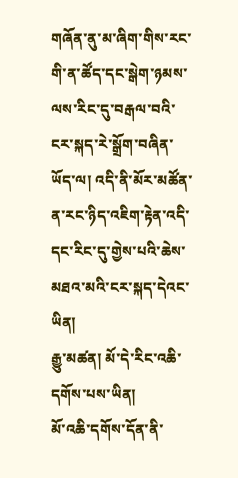གཞོན་ནུ་མ་ཞིག་གིས་རང་གི་ན་ཚོད་དང་སྒེག་ཉམས་ལས་རིང་དུ་བརྒལ་བའི་ངར་སྐད་རེ་སྒྲོག་བཞིན་ཡོད་ལ། འདི་ནི་མོར་མཚོན་ན་རང་ཉིད་འཇིག་རྟེན་འདི་དང་རིང་དུ་གྱེས་པའི་ཆེས་མཐའ་མའི་ངར་སྐད་དེའང་ཡིན།
རྒྱུ་མཚན། མོ་དེ་རིང་འཆི་དགོས་པས་ཡིན།
མོ་འཆི་དགོས་དོན་ནི་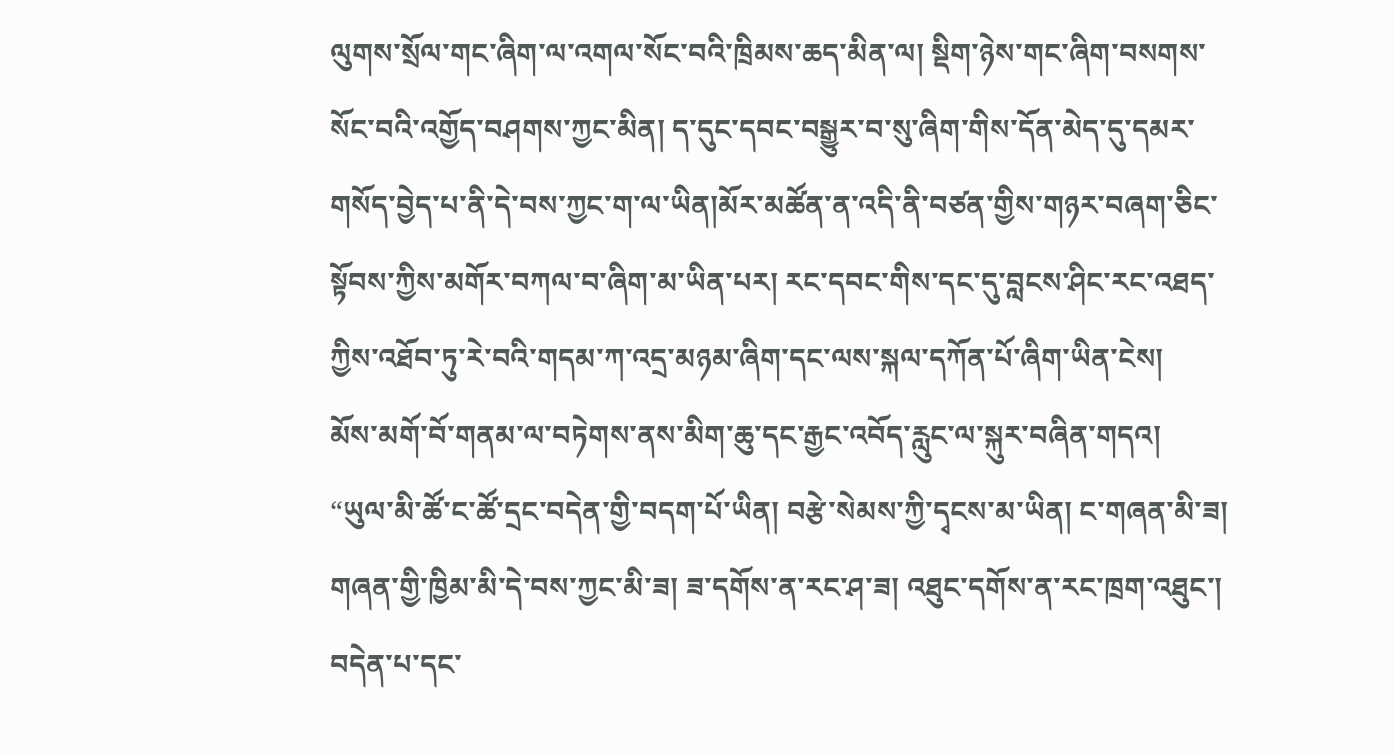ལུགས་སྲོལ་གང་ཞིག་ལ་འགལ་སོང་བའི་ཁྲིམས་ཆད་མིན་ལ། སྡིག་ཉེས་གང་ཞིག་བསགས་སོང་བའི་འགྱོད་བཤགས་ཀྱང་མིན། ད་དུང་དབང་བསྒྱུར་བ་སུ་ཞིག་གིས་དོན་མེད་དུ་དམར་གསོད་བྱེད་པ་ནི་དེ་བས་ཀྱང་ག་ལ་ཡིན།མོར་མཚོན་ན་འདི་ནི་བཙན་གྱིས་གཉར་བཞག་ཅིང་སྟོབས་ཀྱིས་མགོར་བཀལ་བ་ཞིག་མ་ཡིན་པར། རང་དབང་གིས་དང་དུ་བླངས་ཤིང་རང་འཐད་ཀྱིས་འཐོབ་ཏུ་རེ་བའི་གདམ་ཀ་འདྲ་མཉམ་ཞིག་དང་ལས་སྐལ་དཀོན་པོ་ཞིག་ཡིན་ངེས།
མོས་མགོ་བོ་གནམ་ལ་བཏེགས་ནས་མིག་ཆུ་དང་རྒྱང་འབོད་རླུང་ལ་སྐུར་བཞིན་གདའ།
“ཡུལ་མི་ཚོ་ང་ཚོ་དྲང་བདེན་གྱི་བདག་པོ་ཡིན། བརྩེ་སེམས་ཀྱི་དྭངས་མ་ཡིན། ང་གཞན་མི་ཟ། གཞན་གྱི་ཁྱིམ་མི་དེ་བས་ཀྱང་མི་ཟ། ཟ་དགོས་ན་རང་ཤ་ཟ། འཐུང་དགོས་ན་རང་ཁྲག་འཐུང་། བདེན་པ་དང་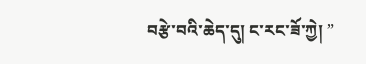བརྩེ་བའི་ཆེད་དུ། ང་རང་ཟོ་ཀྱེ། ”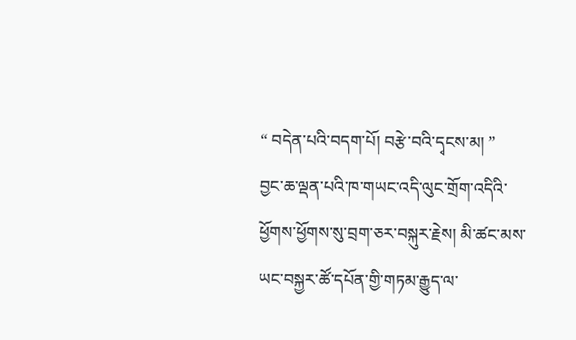“ བདེན་པའི་བདག་པོ། བརྩེ་བའི་དྭངས་མ། ”
བྱང་ཆ་ལྡན་པའི་ཁ་གཡང་འདི་ལུང་གྲོག་འདིའི་ཕྱོགས་ཕྱོགས་སུ་བྲག་ཅར་བསྐུར་རྗེས། མི་ཚང་མས་ཡང་བསྐྱར་ཚོ་དཔོན་གྱི་གཏམ་རྒྱུད་ལ་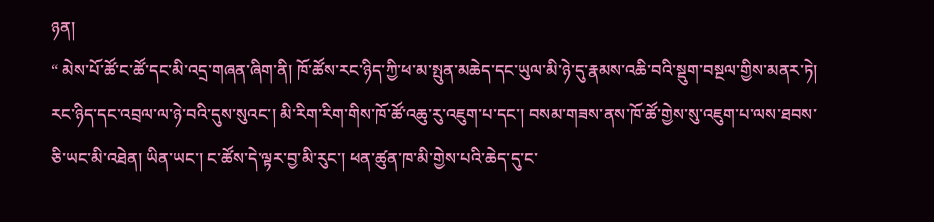ཉན།
“ མེས་པོ་ཚོ་ང་ཚོ་དང་མི་འདྲ་གཞན་ཞིག་ནི། ཁོ་ཚོས་རང་ཉིད་ཀྱི་ཕ་མ་སྤུན་མཆེད་དང་ཡུལ་མི་ཉེ་དུ་རྣམས་འཆི་བའི་སྡུག་བསྔལ་གྱིས་མནར་ཏེ། རང་ཉིད་དང་འབྲལ་ལ་ཉེ་བའི་དུས་སུའང་། མི་རིག་རིག་གིས་ཁོ་ཚོ་འཆུ་རུ་འཇུག་པ་དང་། བསམ་གཟས་ནས་ཁོ་ཚོ་གྱེས་སུ་འཇུག་པ་ལས་ཐབས་ཅི་ཡང་མི་འཐེན། ཡིན་ཡང་། ང་ཚོས་དེ་ལྟར་བྱ་མི་རུང་། ཕན་ཚུན་ཁ་མི་གྱེས་པའི་ཆེད་དུ་ང་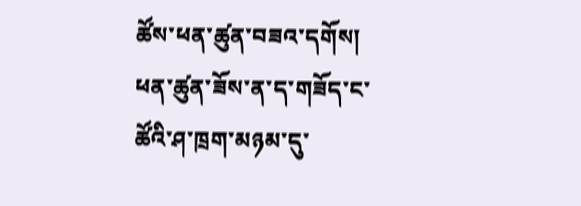ཚོས་ཕན་ཚུན་བཟའ་དགོས། ཕན་ཚུན་ཟོས་ན་ད་གཟོད་ང་ཚོའི་ཤ་ཁྲག་མཉམ་དུ་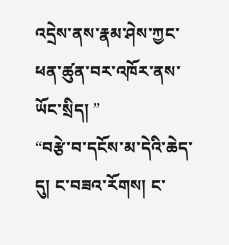འདྲེས་ནས་རྣམ་ཤེས་ཀྱང་ཕན་ཚུན་བར་འཁོར་ནས་ཡོང་སྲིད། ”
“བརྩེ་བ་དངོས་མ་དེའི་ཆེད་དུ། ང་བཟའ་རོགས། ང་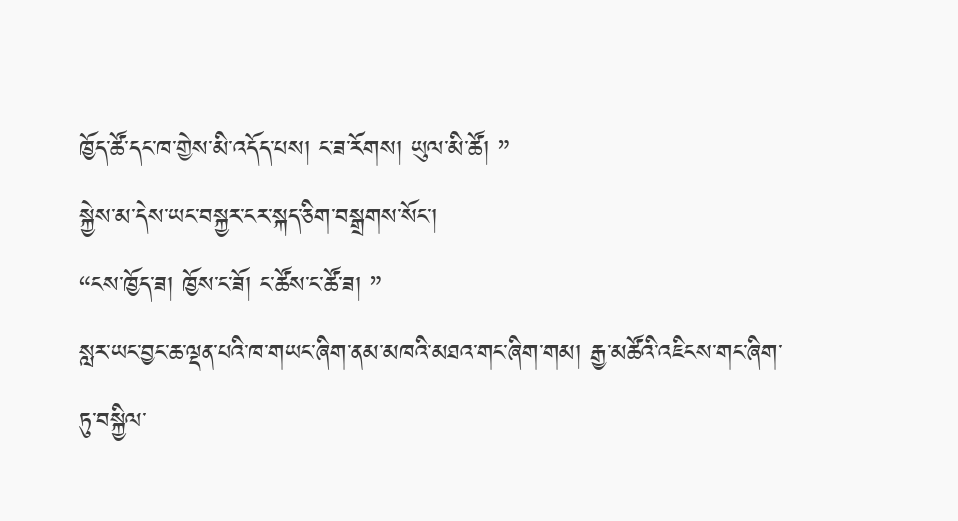ཁྱོད་ཚོ་དང་ཁ་གྱེས་མི་འདོད་པས། ང་ཟ་རོགས། ཡུལ་མི་ཚོ། ”
སྐྱེས་མ་དེས་ཡང་བསྐྱར་ངར་སྐད་ཅིག་བསྒྲགས་སོང་།
“ངས་ཁྱོད་ཟ། ཁྱོས་ང་ཟོ། ང་ཚོས་ང་ཚོ་ཟ། ”
སླར་ཡང་བྱང་ཆ་ལྡན་པའི་ཁ་གཡང་ཞིག་ནམ་མཁའི་མཐའ་གང་ཞིག་གམ། རྒྱ་མཚོའི་འཇིངས་གང་ཞིག་ཏུ་བསྐྱིལ་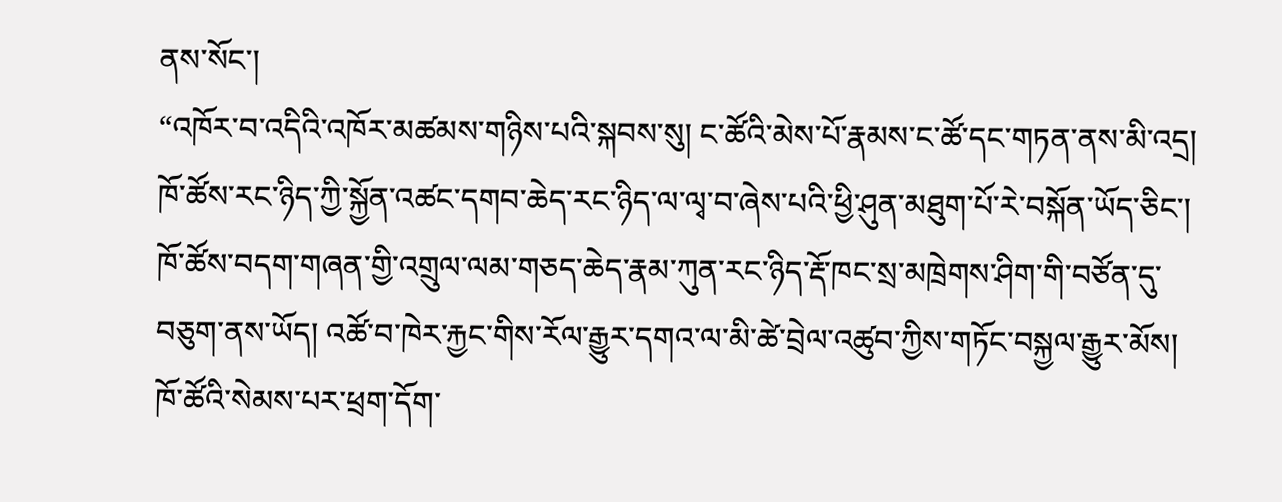ནས་སོང་།
“འཁོར་བ་འདིའི་འཁོར་མཚམས་གཉིས་པའི་སྐབས་སུ། ང་ཚོའི་མེས་པོ་རྣམས་ང་ཚོ་དང་གཏན་ནས་མི་འདྲ། ཁོ་ཚོས་རང་ཉིད་ཀྱི་སྐྱོན་འཚང་དགབ་ཆེད་རང་ཉིད་ལ་ལྭ་བ་ཞེས་པའི་ཕྱི་ཤུན་མཐུག་པོ་རེ་བསྐོན་ཡོད་ཅིང་། ཁོ་ཚོས་བདག་གཞན་གྱི་འགྲུལ་ལམ་གཅད་ཆེད་རྣམ་ཀུན་རང་ཉིད་རྡོ་ཁང་སྲ་མཁྲེགས་ཤིག་གི་བཙོན་དུ་བཅུག་ནས་ཡོད། འཚོ་བ་ཁེར་རྐྱང་གིས་རོལ་རྒྱུར་དགའ་ལ་མི་ཚེ་བྲེལ་འཚུབ་ཀྱིས་གཏོང་བསྐྱལ་རྒྱུར་མོས། ཁོ་ཚོའི་སེམས་པར་ཕྲག་དོག་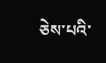ཅེས་པའི་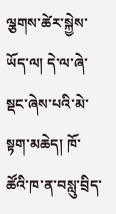ལྕགས་ཚེར་སྐྱེས་ཡོད་ལ། དེ་ལ་ཞེ་སྡང་ཞེས་པའི་མེ་སྟག་མཆེད། ཁོ་ཚོའི་ཁ་ན་བསླུ་བྲིད་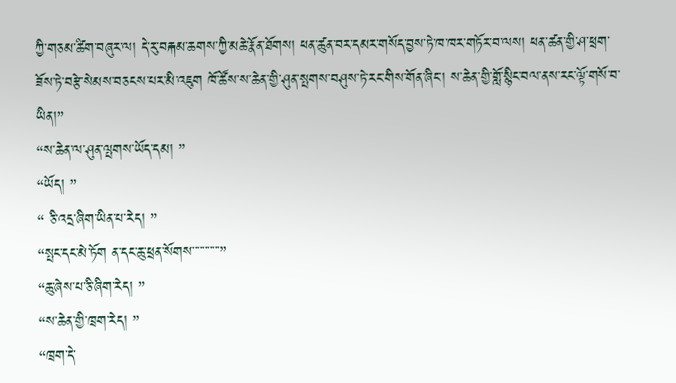ཀྱི་གཅམ་ཚིག་བཞུར་ལ། དེ་རུ་བརྐམ་ཆགས་ཀྱི་མཆེ་རྣོན་ཐོགས། ཕན་ཚུན་བར་དམར་གསོད་བྱས་ཏེ་ཁ་ཁར་གཏོར་བ་ལས། ཕན་ཚན་གྱི་ཤ་ཕྲག་ཟོས་ཏེ་བརྩེ་སེམས་བཅངས་པར་མི་འཇུག ཁོ་ཚོས་ས་ཆེན་གྱི་ཤུན་སྤགས་བཤུས་ཏེ་རང་གིས་གོན་ཞིང་། ས་ཆེན་གྱི་གློ་སྙིང་བལ་ནས་རང་ལྟོ་གསོ་བ་ཡིན།”
“ས་ཆེན་ལ་ཤུན་ལྤགས་ཡོད་དམ། ”
“ཡོད། ”
“ ཅི་འདྲ་ཞིག་ཡིན་པ་རེད། ”
“སྤང་དང་མེ་ཏོག ན་དང་ཆུ་ཕྲན་སོགས་་་་་་་་་་་”
“ཆུ་ཞེས་པ་ཅི་ཞིག་རེད། ”
“ས་ཆེན་གྱི་ཁྲག་རེད། ”
“ཁྲག་དེ་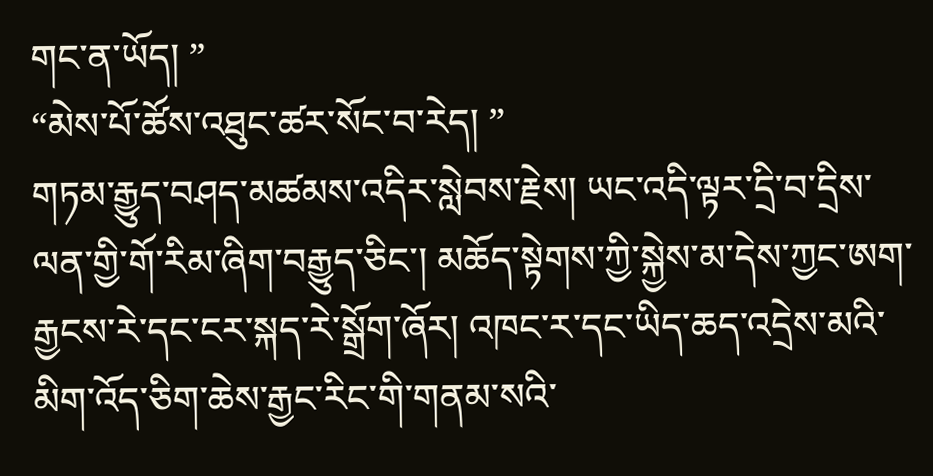གང་ན་ཡོད། ”
“མེས་པོ་ཚོས་འཐུང་ཚར་སོང་བ་རེད། ”
གཏམ་རྒྱུད་བཤད་མཚམས་འདིར་སླེབས་རྗེས། ཡང་འདི་ལྟར་དྲི་བ་དྲིས་ལན་གྱི་གོ་རིམ་ཞིག་བརྒྱུད་ཅིང་། མཆོད་སྟེགས་ཀྱི་སྐྱེས་མ་དེས་ཀྱང་ཨག་རྒྱངས་རེ་དང་ངར་སྐད་རེ་སྒྲོག་ཞོར། འཁང་ར་དང་ཡིད་ཆད་འདྲེས་མའི་མིག་འོད་ཅིག་ཆེས་རྒྱང་རིང་གི་གནམ་སའི་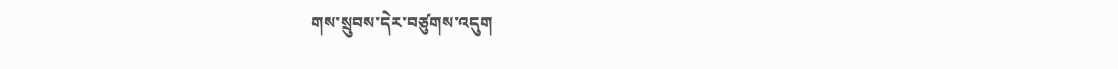གས་སྲུབས་དེར་བཙུགས་འདུག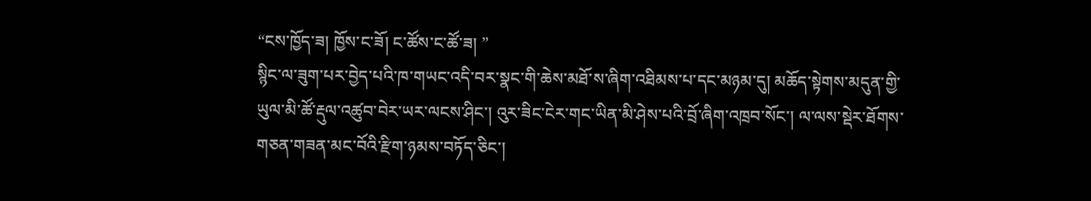“ངས་ཁྱོད་ཟ། ཁྱོས་ང་ཟོ། ང་ཚོས་ང་ཚོ་ཟ། ”
སྙིང་ལ་ཟུག་པར་བྱེད་པའི་ཁ་གཡང་འདི་བར་སྣང་གི་ཆེས་མཐོ་ས་ཞིག་འཐིམས་པ་དང་མཉམ་དུ། མཆོད་སྟེགས་མདུན་གྱི་ཡུལ་མི་ཚོ་རྡུལ་འཚུབ་བེར་ཡར་ལངས་ཤིང་། འུར་ཟིང་ངེར་གང་ཡིན་མི་ཤེས་པའི་བྲོ་ཞིག་འཁྲབ་སོང་། ལ་ལས་སྡེར་ཐོགས་གཅན་གཟན་མང་བོའི་རྫིག་ཉམས་བཏོད་ཅིང་།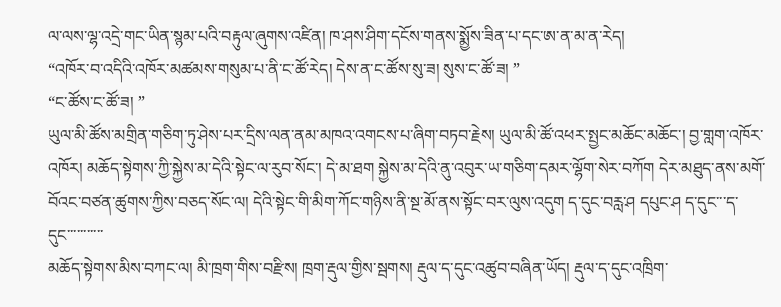ལ་ལས་ལྷ་འདྲེ་གང་ཡིན་སྙམ་པའི་བརྟུལ་ཞུགས་འཛིན། ཁ་ཤས་ཤིག་དངོས་གནས་སྨྱོས་ཟིན་པ་དང་ཨ་ན་མ་ན་རེད།
“འཁོར་བ་འདིའི་འཁོར་མཚམས་གསུམ་པ་ནི་ང་ཚོ་རེད། དེས་ན་ང་ཚོས་སུ་ཟ། སུས་ང་ཚོ་ཟ། ”
“ང་ཚོས་ང་ཚོ་ཟ། ”
ཡུལ་མི་ཚོས་མགྲིན་གཅིག་ཏུ་ཤེས་པར་དྲིས་ལན་ནམ་མཁའ་འགངས་པ་ཞིག་བཏབ་རྗེས། ཡུལ་མི་ཚོ་འཕར་སྤྱང་མཆོང་མཆོང་། བྱ་གླག་འཁོར་འཁོར། མཆོད་སྟེགས་ཀྱི་སྐྱེས་མ་དེའི་སྟེང་ལ་རུབ་སོང་། དེ་མ་ཐག སྐྱེས་མ་དེའི་ནུ་འབུར་ཡ་གཅིག་དམར་ལྷོག་སེར་བཀོག དེར་མཐུད་ནས་མགོ་བོའང་བཙན་ཚུགས་ཀྱིས་བཅད་སོང་ལ། དེའི་སྟེང་གི་མིག་ཀོང་གཉིས་ནི་སྔ་མོ་ནས་སྟོང་བར་ལུས་འདུག ད་དུང་བརླ་ཤ དཔུང་ཤ ད་དུང་་་ད་དུང་་་་་་་་་་་
མཆོད་སྟེགས་མིས་བཀང་ལ། མི་ཁྲག་གིས་བརྫིས། ཁྲག་རྡུལ་གྱིས་སྦགས། རྡུལ་ད་དུང་འཚུབ་བཞིན་ཡོད། རྡུལ་ད་དུང་འཁྲིག་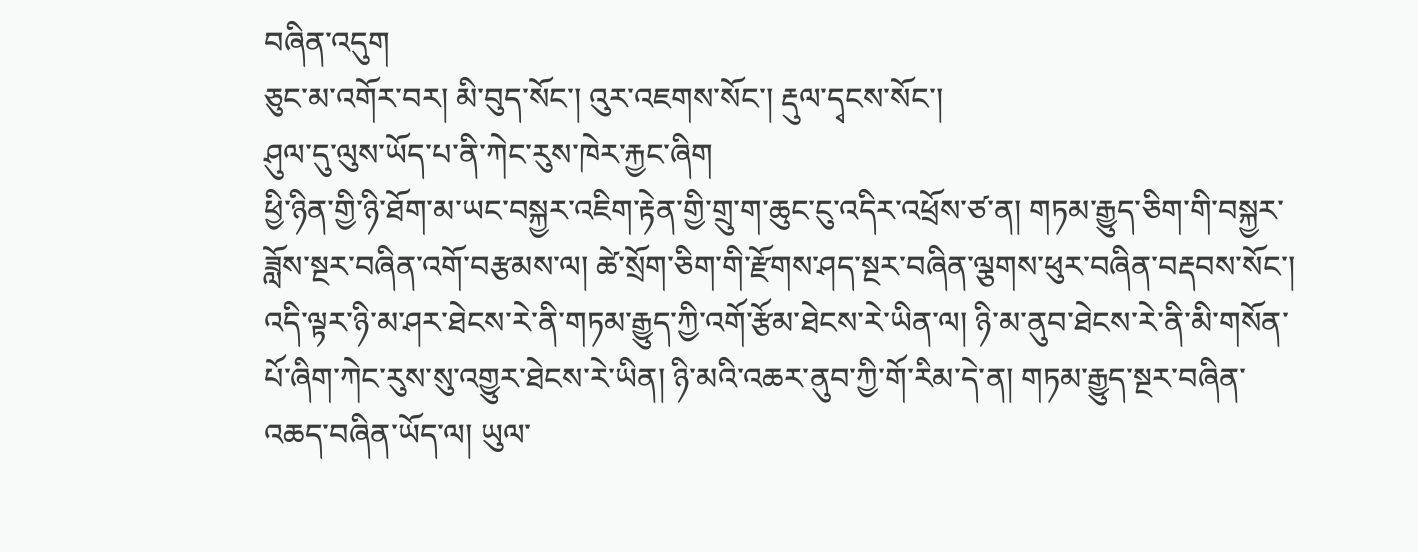བཞིན་འདུག
ཅུང་མ་འགོར་བར། མི་བུད་སོང་། འུར་འཇགས་སོང་། རྡུལ་དྭངས་སོང་།
ཤུལ་དུ་ལུས་ཡོད་པ་ནི་ཀེང་རུས་ཁེར་རྐྱང་ཞིག
ཕྱི་ཉིན་གྱི་ཉི་ཐོག་མ་ཡང་བསྐྱར་འཇིག་རྟེན་གྱི་གྲུ་ག་ཆུང་ངུ་འདིར་འཕྲོས་ཙ་ན། གཏམ་རྒྱུད་ཅིག་གི་བསྐྱར་ཟློས་སྔར་བཞིན་འགོ་བརྩམས་ལ། ཚེ་སྲོག་ཅིག་གི་རྫོགས་ཤད་སྔར་བཞིན་ལྕགས་ཕུར་བཞིན་བརྡབས་སོང་། འདི་ལྟར་ཉི་མ་ཤར་ཐེངས་རེ་ནི་གཏམ་རྒྱུད་ཀྱི་འགོ་རྩོམ་ཐེངས་རེ་ཡིན་ལ། ཉི་མ་ནུབ་ཐེངས་རེ་ནི་མི་གསོན་པོ་ཞིག་ཀེང་རུས་སུ་འགྱུར་ཐེངས་རེ་ཡིན། ཉི་མའི་འཆར་ནུབ་ཀྱི་གོ་རིམ་དེ་ན། གཏམ་རྒྱུད་སྔར་བཞིན་འཆད་བཞིན་ཡོད་ལ། ཡུལ་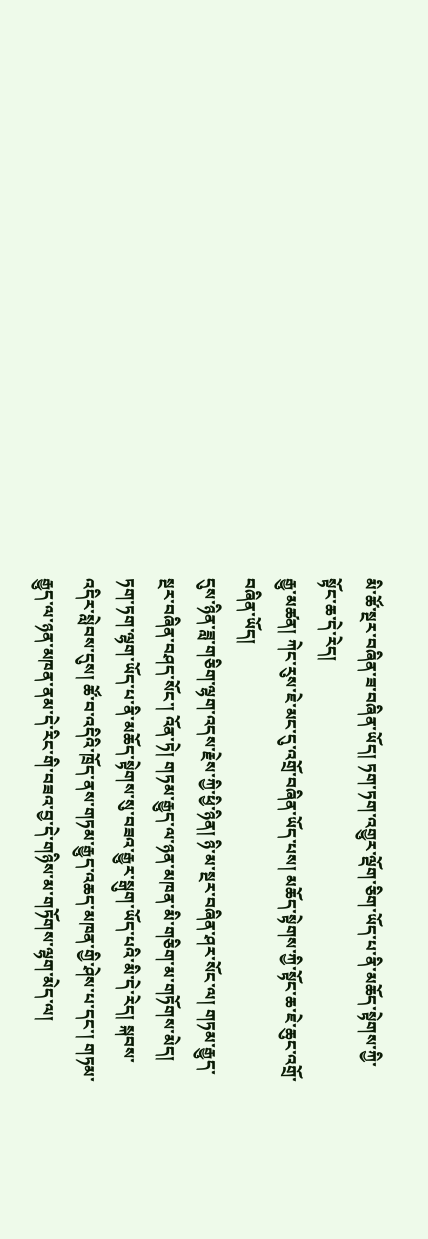མི་ཚོ་སྔར་བཞིན་ཟ་བཞིན་ཡོད། ཏག་ཏག་འགྱུར་ལྡོག་ཅིག་ཡོད་པ་ནི་མཆོད་སྟེགས་ཀྱི་སྟོང་ཆ་དེ་རེད།
རྒྱུ་མཚན། ཀེང་རུས་ཇེ་མང་དུ་འགྲོ་བཞིན་ཡོད་པས། མཆོད་སྟེགས་ཀྱི་སྟོང་ཆ་ཇེ་ཆུང་འགྲོ་བཞིན་ཡོད།
དུས་ཉིན་ཟླ་གཅིག་ལྷག་འདས་རྗེས་ཀྱི་ཕྱི་ཉིན། ཉི་མ་སྔར་བཞིན་ཤར་སོང་ལ། གཏམ་རྒྱུད་སྔར་བཞིན་བཤད་སོང་། འོན་ཏེ། གཏམ་རྒྱུད་ལ་ཉན་མཁན་མི་གཅིག་མ་གཏོགས་མེད། ཏག་ཏག་ལྷག་ཡོད་པ་ནི་མཆོད་སྟེགས་སུ་བཟའ་རྒྱུར་སྒུག་ཡོད་པའི་མི་དེ་རེད། སྐབས་འདིར་སླེབས་དུས། ཚོ་བ་འདིའི་ཁྲོད་ནས་གཏམ་རྒྱུད་འཆད་མཁན་གྱི་ཤེས་པ་དང་། གཏམ་རྒྱུད་ལ་ཉན་མཁན་ནམ་དེ་རིང་གི་བཟའ་བྱ་དེ་གཉིས་མ་གཏོགས་ལྷག་མེད་ལ།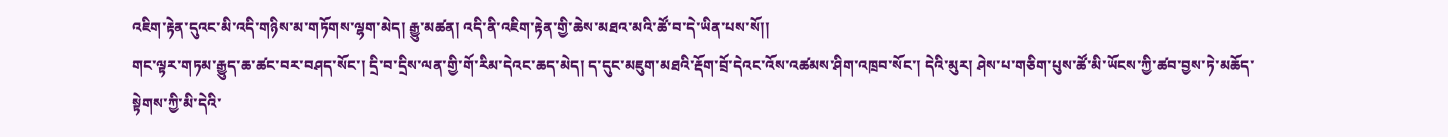འཇིག་རྟེན་དུའང་མི་འདི་གཉིས་མ་གཏོགས་ལྷག་མེད། རྒྱུ་མཚན། འདི་ནི་འཇིག་རྟེན་གྱི་ཆེས་མཐའ་མའི་ཚོ་བ་དེ་ཡིན་པས་སོ།།
གང་ལྟར་གཏམ་རྒྱུད་ཆ་ཚང་བར་བཤད་སོང་། དྲི་བ་དྲིས་ལན་གྱི་གོ་རིམ་དེའང་ཆད་མེད། ད་དུང་མཇུག་མཐའི་རྡོག་བྲོ་དེའང་འོས་འཚམས་ཤིག་འཁྲབ་སོང་། དེའི་མུར། ཤེས་པ་གཅིག་པུས་ཚོ་མི་ཡོངས་ཀྱི་ཚབ་བྱས་ཏེ་མཆོད་སྟེགས་ཀྱི་མི་དེའི་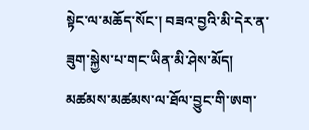སྟེང་ལ་མཆོད་སོང་། བཟའ་བྱའི་མི་དེར་ན་ཟུག་སྐྱེས་པ་གང་ཡིན་མི་ཤེས་མོད། མཚམས་མཚམས་ལ་ཐོལ་བྱུང་གི་ཨག་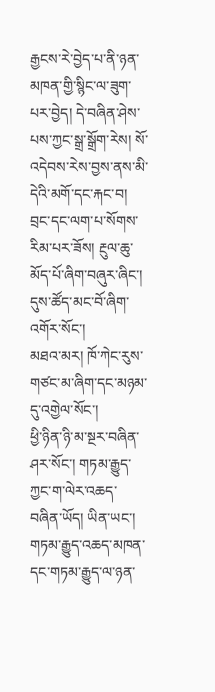རྒྱངས་རེ་བྱེད་པ་ནི་ཉན་མཁན་གྱི་སྙིང་ལ་ཟུག་པར་བྱེད། དེ་བཞིན་ཤེས་པས་ཀྱང་སྒྲ་སྒྲོག་རེས། སོ་འདེབས་རེས་བྱས་ནས་མི་དེའི་མགོ་དང་རྐང་བ། བྲང་དང་ལག་པ་སོགས་རིམ་པར་ཟོས། རྔུལ་ཆུ་མོད་པོ་ཞིག་བཞུར་ཞིང་། དུས་ཚོད་མང་བོ་ཞིག་འགོར་སོང་།
མཐའ་མར། ཁོ་ཀེང་རུས་གཙང་མ་ཞིག་དང་མཉམ་དུ་འགྱེལ་སོང་།
ཕྱི་ཉིན་ཉི་མ་སྔར་བཞིན་ཤར་སོང་། གཏམ་རྒྱུད་ཀྱང་ག་ལེར་འཆད་བཞིན་ཡོད། ཡིན་ཡང་། གཏམ་རྒྱུད་འཆད་མཁན་དང་གཏམ་རྒྱུད་ལ་ཉན་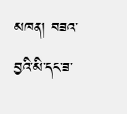མཁན། བཟའ་བྱའི་མི་དང་ཟ་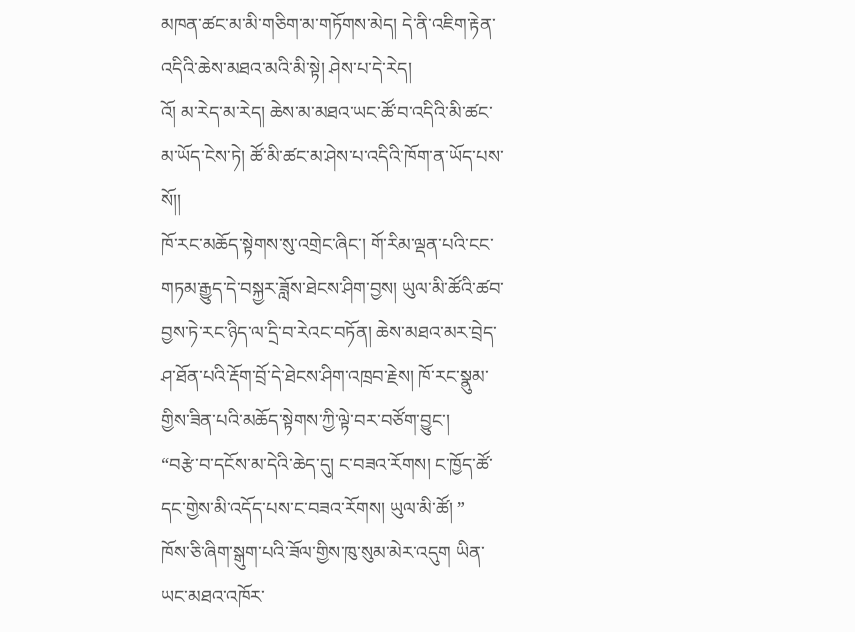མཁན་ཚང་མ་མི་གཅིག་མ་གཏོགས་མེད། དེ་ནི་འཇིག་རྟེན་འདིའི་ཆེས་མཐའ་མའི་མི་སྟེ། ཤེས་པ་དེ་རེད།
འོ། མ་རེད་མ་རེད། ཆེས་མ་མཐའ་ཡང་ཚོ་བ་འདིའི་མི་ཚང་མ་ཡོད་ངེས་ཏེ། ཚོ་མི་ཚང་མ་ཤེས་པ་འདིའི་ཁོག་ན་ཡོད་པས་སོ།།
ཁོ་རང་མཆོད་སྟེགས་སུ་འགྲེང་ཞིང་། གོ་རིམ་ལྡན་པའི་ངང་གཏམ་རྒྱུད་དེ་བསྐྱར་ཟློས་ཐེངས་ཤིག་བྱས། ཡུལ་མི་ཚོའི་ཚབ་བྱས་ཏེ་རང་ཉིད་ལ་དྲི་བ་རེའང་བཏོན། ཆེས་མཐའ་མར་བྲེད་ཤ་ཐོན་པའི་རྡོག་བྲོ་དེ་ཐེངས་ཤིག་འཁྲབ་རྗེས། ཁོ་རང་སྣུམ་གྱིས་ཟིན་པའི་མཆོད་སྟེགས་ཀྱི་ལྟེ་བར་བཙོག་བྱུང་།
“བརྩེ་བ་དངོས་མ་དེའི་ཆེད་དུ། ང་བཟའ་རོགས། ང་ཁྱོད་ཚོ་དང་གྱེས་མི་འདོད་པས་ང་བཟའ་རོགས། ཡུལ་མི་ཚོ། ”
ཁོས་ཅི་ཞིག་སྒུག་པའི་ཟོལ་གྱིས་ཁུ་སུམ་མེར་འདུག ཡིན་ཡང་མཐའ་འཁོར་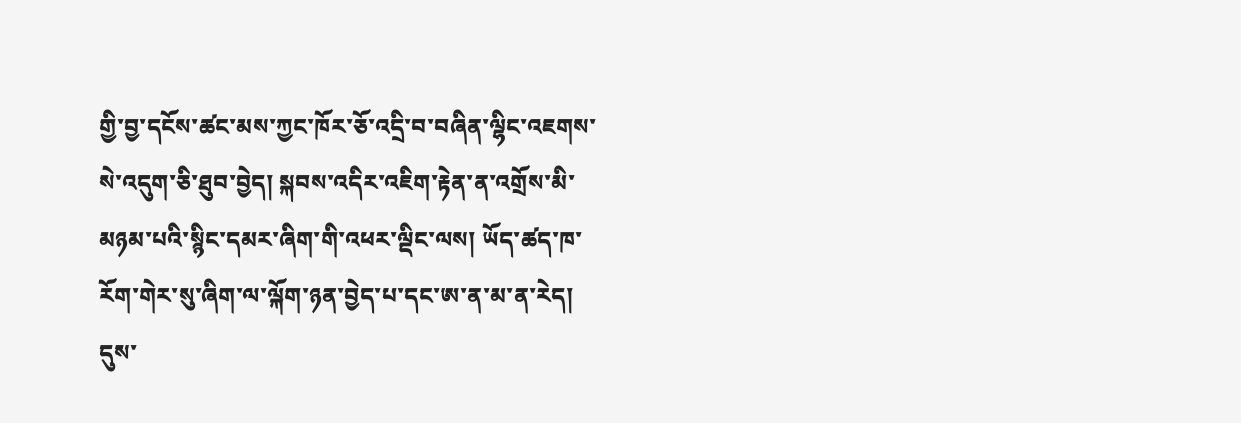གྱི་བྱ་དངོས་ཚང་མས་ཀྱང་ཁོར་ཅོ་འདྲི་བ་བཞིན་ལྷིང་འཇགས་སེ་འདུག་ཅི་ཐུབ་བྱེད། སྐབས་འདིར་འཇིག་རྟེན་ན་འགྲོས་མི་མཉམ་པའི་སྙིང་དམར་ཞིག་གི་འཕར་ལྡིང་ལས། ཡོད་ཚད་ཁ་རོག་གེར་སུ་ཞིག་ལ་ལྐོག་ཉན་བྱེད་པ་དང་ཨ་ན་མ་ན་རེད། དུས་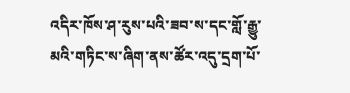འདིར་ཁོས་ཤ་རུས་པའི་ཟབ་ས་དང་གློ་རྒྱུ་མའི་གཏིང་ས་ཞིག་ནས་ཚོར་འདུ་དྲག་པོ་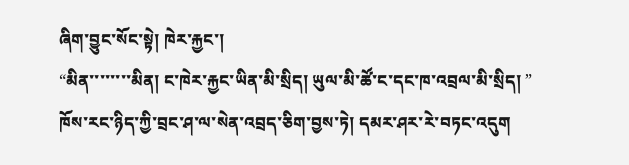ཞིག་བྱུང་སོང་སྟེ། ཁེར་རྐྱང་།
“མིན་་་་་་་་མིན། ང་ཁེར་རྐྱང་ཡིན་མི་སྲིད། ཡུལ་མི་ཚོ་ང་དང་ཁ་འབྲལ་མི་སྲིད། ”
ཁོས་རང་ཉིད་ཀྱི་བྲང་ཤ་ལ་སེན་འབྲད་ཅིག་བྱས་ཏེ། དམར་ཤར་རེ་བཏང་འདུག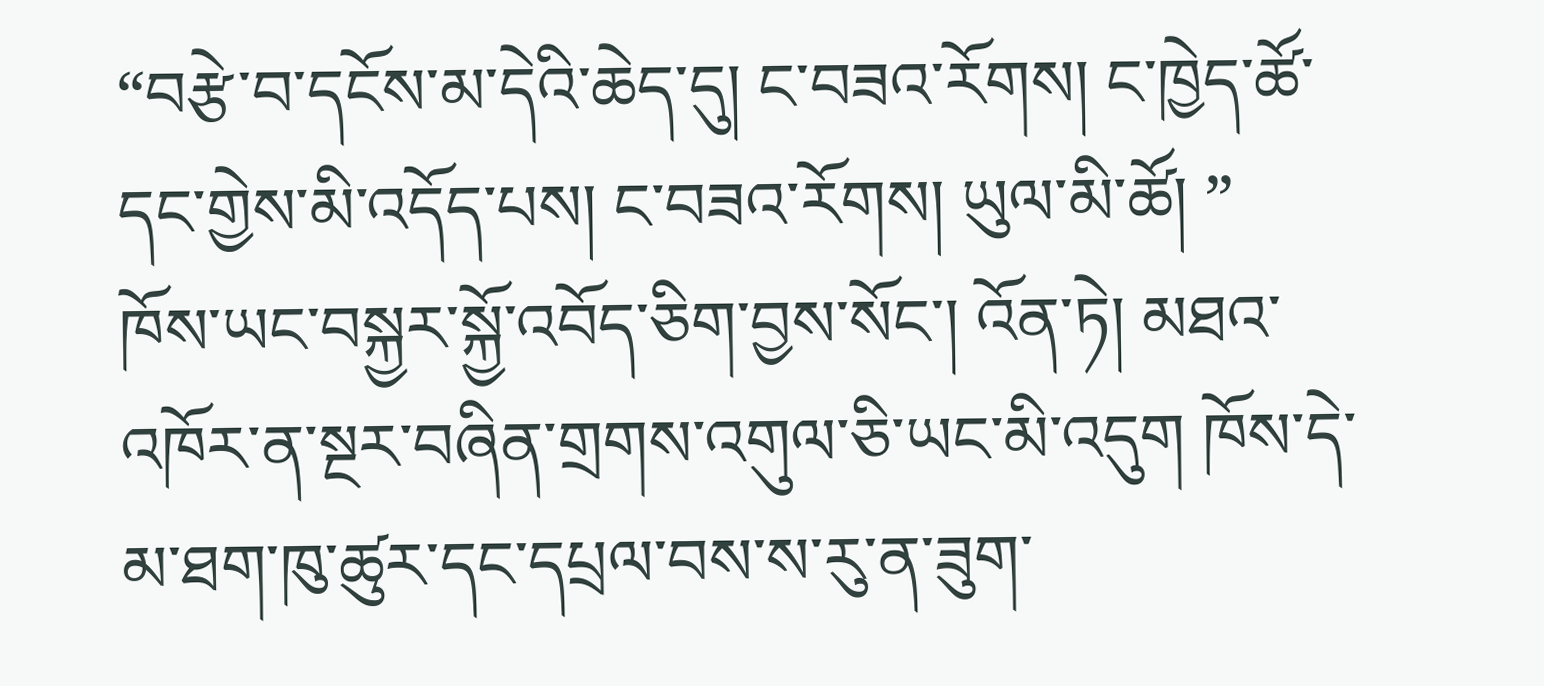“བརྩེ་བ་དངོས་མ་དེའི་ཆེད་དུ། ང་བཟའ་རོགས། ང་ཁྱེད་ཚོ་དང་གྱེས་མི་འདོད་པས། ང་བཟའ་རོགས། ཡུལ་མི་ཚོ། ”
ཁོས་ཡང་བསྐྱར་སྐྱོ་འབོད་ཅིག་བྱས་སོང་། འོན་ཏེ། མཐའ་འཁོར་ན་སྔར་བཞིན་གྲགས་འགུལ་ཅི་ཡང་མི་འདུག ཁོས་དེ་མ་ཐག་ཁུ་ཚུར་དང་དཔྲལ་བས་ས་རུ་ན་ཟུག་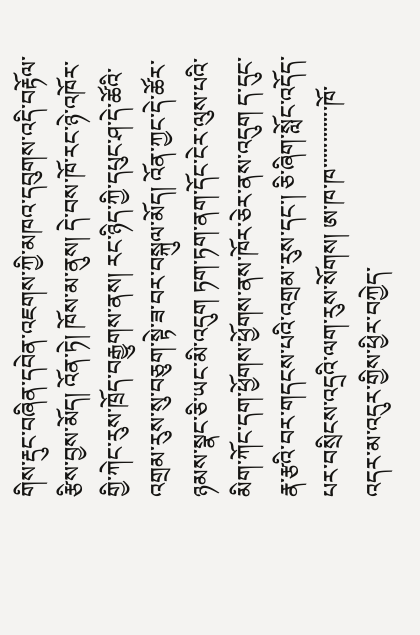གིས་རྡུང་བཞིན་དབེན་འཇགས་ཀྱི་མཁའ་དབུགས་འདི་བརྟོལ་རྩིས་བྱས་མོད། འོན་ཏེ། ཁོས་མ་ནུས། དེ་བས་ཁོ་རང་ཉེ་འཁོར་གྱི་ཀེང་རུས་ཁྲོད་བརྒྱུགས་ནས། རང་ཉིད་ཀྱི་དཔུང་ཤ་དེ་ཚོའི་འགྲམ་རུས་སུ་བཅུག་སྟེ་ཟ་བར་བསྐུལ་མོད། འོན་ཀྱང་དེ་ཚོར་ཉམས་སྣང་ཅི་ཡང་མི་འདུག ཏག་ཏག་ནག་དོང་ངེར་ལུས་པའི་མིག་ཀོང་དག་ཕྱོགས་ཕྱོགས་ནས་ཁོར་ཅེར་ནས་འདུག ད་དུང་རྣ་རྩའི་བར་གདངས་པའི་འགྲམ་རུས་དང་། ཅི་ཞིག་སློང་འདོད་པར་བསྲིངས་འདྲའི་ལག་རུས་སོགས། ཨ་ཁ་ཁ་་་་་་་་་་་་ཁོ་འདར་མ་འདུར་གྱིས་ཕྱིར་བཀྱེད་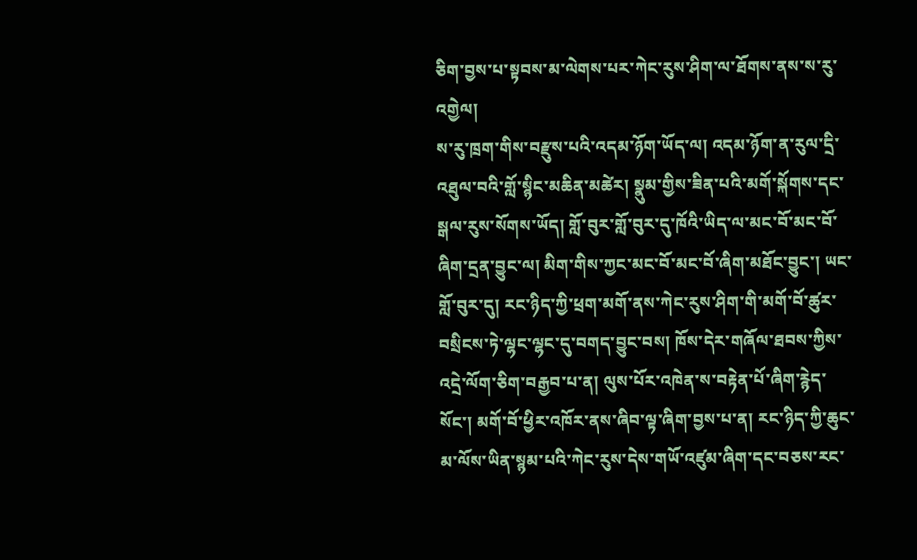ཅིག་བྱས་པ་སྟབས་མ་ལེགས་པར་ཀེང་རུས་ཤིག་ལ་ཐོགས་ནས་ས་རུ་འགྱེལ།
ས་རུ་ཁྲག་གིས་བརྫུས་པའི་འདམ་ཉོག་ཡོད་ལ། འདམ་ཉོག་ན་རུལ་དྲི་འཐུལ་བའི་གློ་སྙིང་མཆིན་མཚེར། སྣུམ་གྱིས་ཟིན་པའི་མགོ་སྐོགས་དང་སྒལ་རུས་སོགས་ཡོད། གློ་བུར་གློ་བུར་དུ་ཁོའི་ཡིད་ལ་མང་བོ་མང་བོ་ཞིག་དྲན་བྱུང་ལ། མིག་གིས་ཀྱང་མང་བོ་མང་བོ་ཞིག་མཐོང་བྱུང་། ཡང་གློ་བུར་དུ། རང་ཉིད་ཀྱི་ཕྲག་མགོ་ནས་ཀེང་རུས་ཤིག་གི་མགོ་བོ་ཚུར་བསྲིངས་ཏེ་ལྷང་ལྷང་དུ་བགད་བྱུང་བས། ཁོས་དེར་གཞོལ་ཐབས་ཀྱིས་འདྲེ་ལོག་ཅིག་བརྒྱབ་པ་ན། ལུས་པོར་འཁེན་ས་བརྟེན་པོ་ཞིག་རྙེད་སོང་། མགོ་བོ་ཕྱིར་འཁོར་ནས་ཞིབ་ལྟ་ཞིག་བྱས་པ་ན། རང་ཉིད་ཀྱི་ཆུང་མ་ལོས་ཡིན་སྙམ་པའི་ཀེང་རུས་དེས་གཡོ་འཛུམ་ཞིག་དང་བཅས་རང་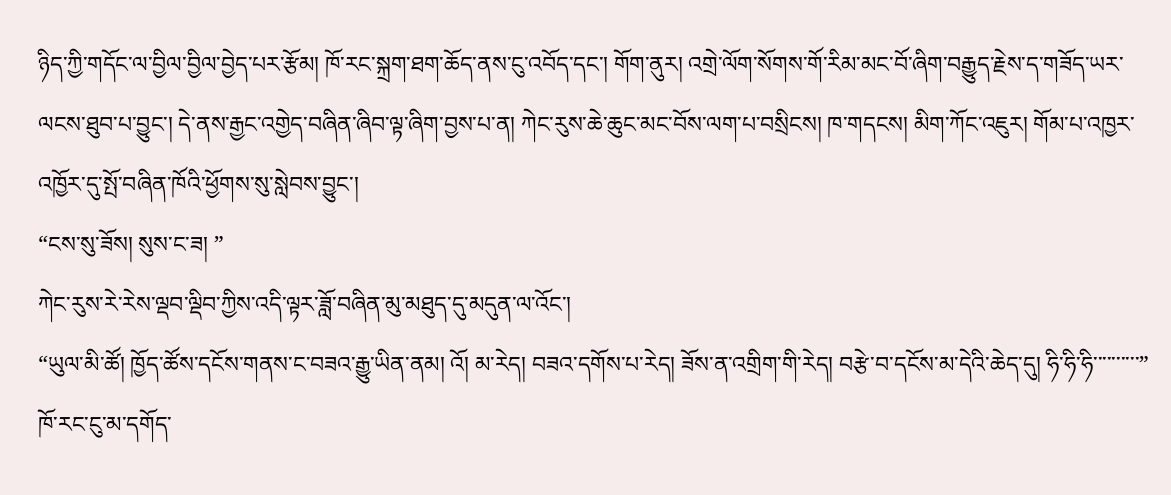ཉིད་ཀྱི་གདོང་ལ་བྱིལ་བྱིལ་བྱེད་པར་རྩོམ། ཁོ་རང་སྐྲག་ཐག་ཆོད་ནས་ངུ་འབོད་དང་། གོག་ནུར། འགྲེ་ལོག་སོགས་གོ་རིམ་མང་བོ་ཞིག་བརྒྱུད་རྗེས་ད་གཟོད་ཡར་ལངས་ཐུབ་པ་བྱུང་། དེ་ནས་རྒྱང་འགྱེད་བཞིན་ཞིབ་ལྟ་ཞིག་བྱས་པ་ན། ཀེང་རུས་ཆེ་ཆུང་མང་བོས་ལག་པ་བསྲིངས། ཁ་གདངས། མིག་ཀོང་འཇུར། གོམ་པ་འཁྱར་འཁྱོར་དུ་སྤོ་བཞིན་ཁོའི་ཕྱོགས་སུ་སླེབས་བྱུང་།
“ངས་སུ་ཟོས། སུས་ང་ཟ། ”
ཀེང་རུས་རེ་རེས་ལྡབ་ལྡིབ་ཀྱིས་འདི་ལྟར་ཟློ་བཞིན་མུ་མཐུད་དུ་མདུན་ལ་འོང་།
“ཡུལ་མི་ཚོ། ཁྱོད་ཚོས་དངོས་གནས་ང་བཟའ་རྒྱུ་ཡིན་ནམ། འོ། མ་རེད། བཟའ་དགོས་པ་རེད། ཟོས་ན་འགྲིག་གི་རེད། བརྩེ་བ་དངོས་མ་དེའི་ཆེད་དུ། ཧི་ཧི་ཧི་་་་་་་་་་”
ཁོ་རང་ངུ་མ་དགོད་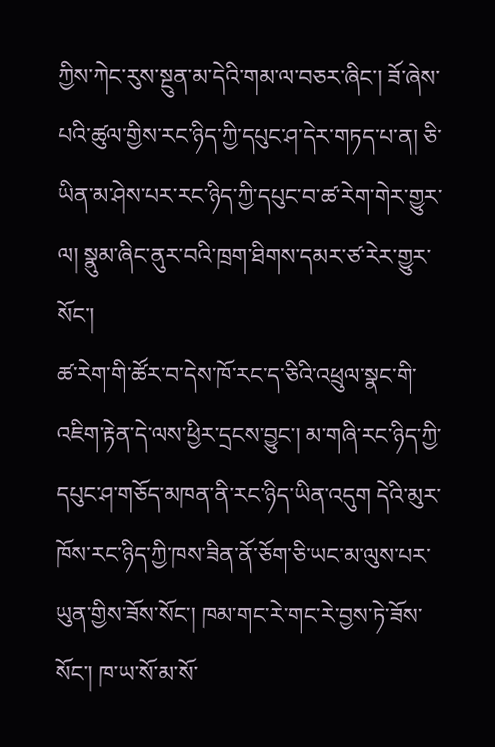ཀྱིས་ཀེང་རུས་སྔུན་མ་དེའི་གམ་ལ་བཅར་ཞིང་། ཟོ་ཞེས་པའི་ཚུལ་གྱིས་རང་ཉིད་ཀྱི་དཔུང་ཤ་དེར་གཏད་པ་ན། ཅི་ཡིན་མ་ཤེས་པར་རང་ཉིད་ཀྱི་དཔུང་བ་ཚ་རེག་གེར་གྱུར་ལ། སྣུམ་ཞིང་ནུར་བའི་ཁྲག་ཐིགས་དམར་ཙ་རེར་གྱུར་སོང་།
ཚ་རེག་གི་ཚོར་བ་དེས་ཁོ་རང་ད་ཅིའི་འཕྲུལ་སྣང་གི་འཇིག་རྟེན་དེ་ལས་ཕྱིར་དྲངས་བྱུང་། མ་གཞི་རང་ཉིད་ཀྱི་དཔུང་ཤ་གཅོད་མཁན་ནི་རང་ཉིད་ཡིན་འདུག དེའི་མུར་ཁོས་རང་ཉིད་ཀྱི་ཁས་ཟིན་ནོ་ཅོག་ཅི་ཡང་མ་ལུས་པར་ཡུན་གྱིས་ཟོས་སོང་། ཁམ་གང་རེ་གང་རེ་བྱས་ཏེ་ཟོས་སོང་། ཁ་ཡ་སོ་མ་སོ་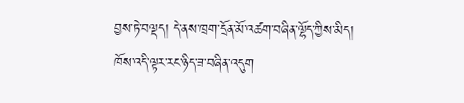བྱས་ཏེ་བལྡད། དེ་ནས་ཁྲག་དྲོན་མོ་འཚག་བཞིན་ལྷོད་ཀྱིས་མིད།
ཁོས་འདི་ལྟར་རང་ཉིད་ཟ་བཞིན་འདུག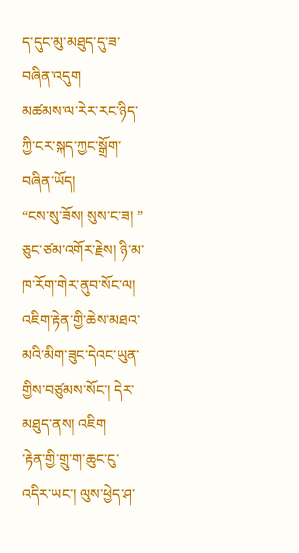ད་དུང་མུ་མཐུད་དུ་ཟ་བཞིན་འདུག
མཚམས་ལ་རེར་རང་ཉིད་ཀྱི་ངར་སྐད་ཀྱང་སྒྲོག་བཞིན་ཡོད།
“ངས་སུ་ཟོས། སུས་ང་ཟ། ”
ཅུང་ཙམ་འགོར་རྗེས། ཉི་མ་ཁ་རོག་གེར་ནུབ་སོང་ལ། འཇིག་རྟེན་གྱི་ཆེས་མཐའ་མའི་མིག་ཟུང་དེའང་ཡུན་གྱིས་བཙུམས་སོང་། དེར་མཐུད་ནས། འཇིག
་རྟེན་གྱི་གྲུ་ག་ཆུང་ངུ་འདིར་ཡང་། ལུས་ཕྱེད་ཤ་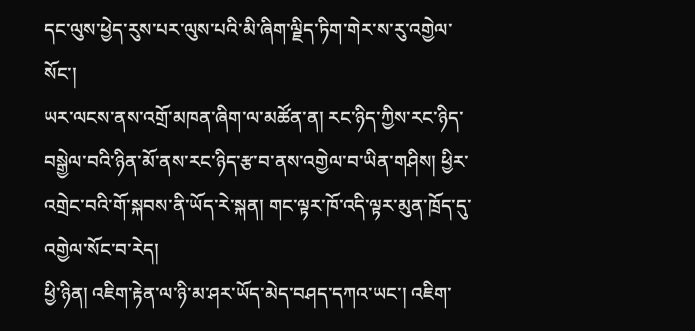དང་ལུས་ཕྱེད་རུས་པར་ལུས་པའི་མི་ཞིག་ལྗིད་ཏིག་གེར་ས་རུ་འགྱེལ་སོང་།
ཡར་ལངས་ནས་འགྲོ་མཁན་ཞིག་ལ་མཚོན་ན། རང་ཉིད་ཀྱིས་རང་ཉིད་བསྒྱེལ་བའི་ཉིན་མོ་ནས་རང་ཉིད་རྩ་བ་ནས་འགྱེལ་བ་ཡིན་གཤིས། ཕྱིར་འགྲེང་བའི་གོ་སྐབས་ནི་ཡོད་རེ་སྐན། གང་ལྟར་ཁོ་འདི་ལྟར་མུན་ཁྲོད་དུ་འགྱེལ་སོང་བ་རེད།
ཕྱི་ཉིན། འཇིག་རྟེན་ལ་ཉི་མ་ཤར་ཡོད་མེད་བཤད་དཀའ་ཡང་། འཇིག་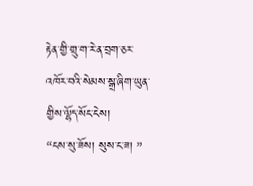རྟེན་གྱི་གྲུ་ག་རེ་ན་བྲག་ཅར་འཁོར་བའི་སེམས་སྒྲ་ཞིག་ཡུན་གྱིས་ལྷོད་སོང་ངེས།
“ངས་སུ་ཟོས། སུས་ང་ཟ། ”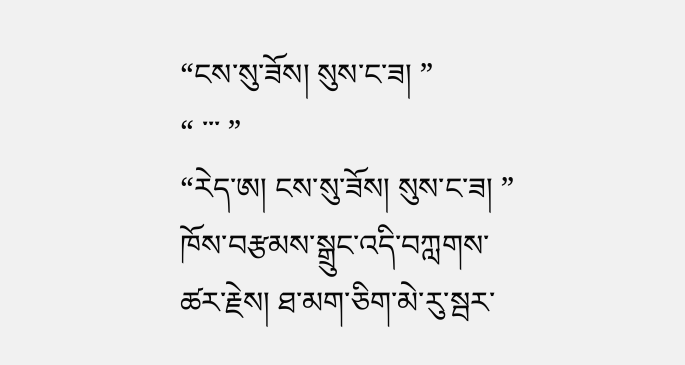“ངས་སུ་ཟོས། སུས་ང་ཟ། ”
“ ་་་ ”
“རེད་ཨ། ངས་སུ་ཟོས། སུས་ང་ཟ། ”
ཁོས་བརྩམས་སྒྲུང་འདི་བཀླགས་ཚར་རྗེས། ཐ་མག་ཅིག་མེ་རུ་སྦར་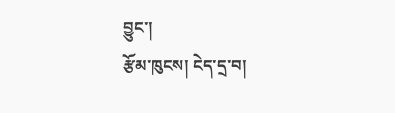བྱུང་།
རྩོམ་ཁུངས། ངེད་དྲ་བ།